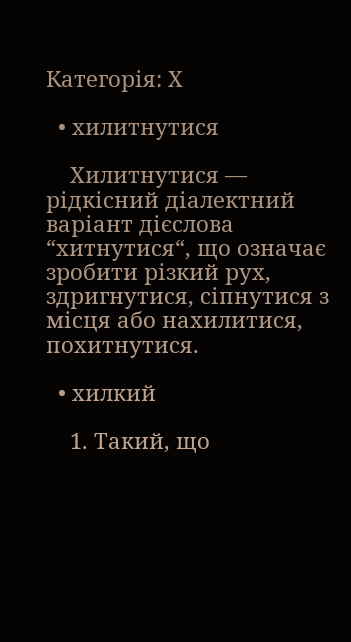Категорія: Х

  • хилитнутися

    Хилитнутися — рідкісний діалектний варіант дієслова “хитнутися“, що означає зробити різкий рух, здригнутися, сіпнутися з місця або нахилитися, похитнутися.

  • хилкий

    1. Такий, що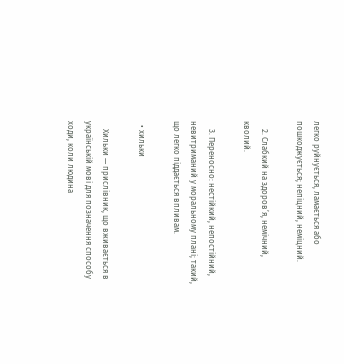легко руйнується, ламається або пошкоджується; непіцний, неміцний.

    2. Слабкий на здоров’я, немічний, кволий.

    3. Переносно: нестійкий, непостійний, невитриманий у моральному плані; такий, що легко піддається впливам.

  • хильки

    Хильки — прислівник, що вживається в українській мові для позначення способу ходи, коли людина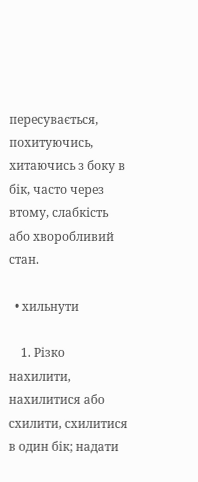пересувається, похитуючись, хитаючись з боку в бік, часто через втому, слабкість або хворобливий стан.

  • хильнути

    1. Різко нахилити, нахилитися або схилити, схилитися в один бік; надати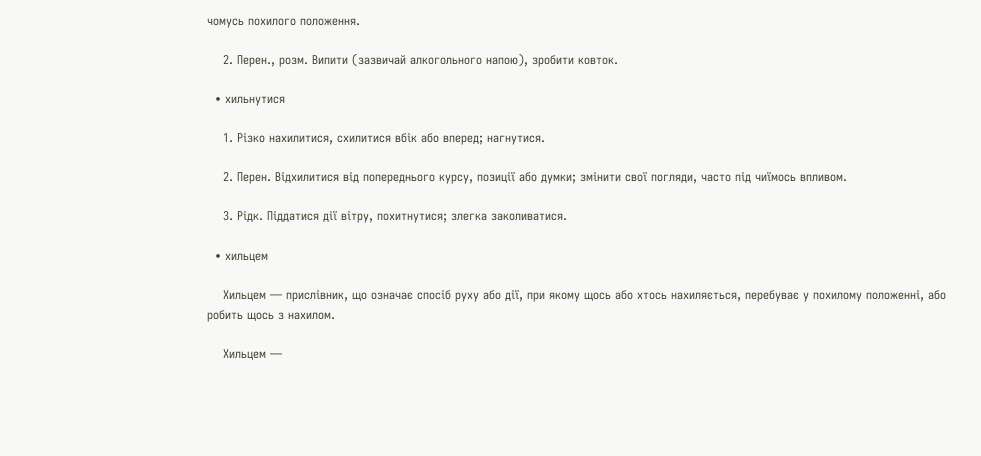чомусь похилого положення.

    2. Перен., розм. Випити (зазвичай алкогольного напою), зробити ковток.

  • хильнутися

    1. Різко нахилитися, схилитися вбік або вперед; нагнутися.

    2. Перен. Відхилитися від попереднього курсу, позиції або думки; змінити свої погляди, часто під чиїмось впливом.

    3. Рідк. Піддатися дії вітру, похитнутися; злегка заколиватися.

  • хильцем

    Хильцем — прислівник, що означає спосіб руху або дії, при якому щось або хтось нахиляється, перебуває у похилому положенні, або робить щось з нахилом.

    Хильцем —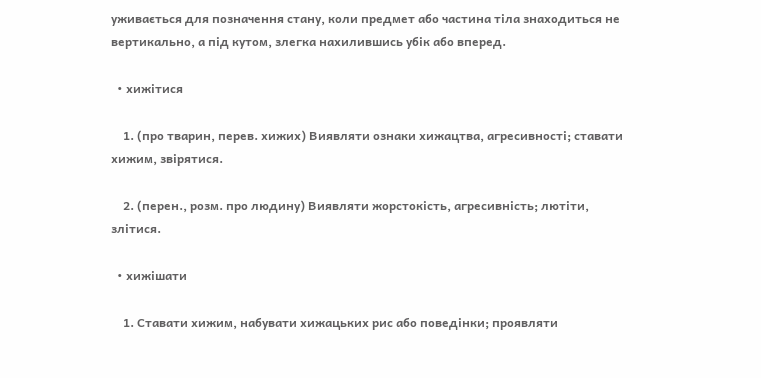уживається для позначення стану, коли предмет або частина тіла знаходиться не вертикально, а під кутом, злегка нахилившись убік або вперед.

  • хижітися

    1. (про тварин, перев. хижих) Виявляти ознаки хижацтва, агресивності; ставати хижим, звірятися.

    2. (перен., розм. про людину) Виявляти жорстокість, агресивність; лютіти, злітися.

  • хижішати

    1. Ставати хижим, набувати хижацьких рис або поведінки; проявляти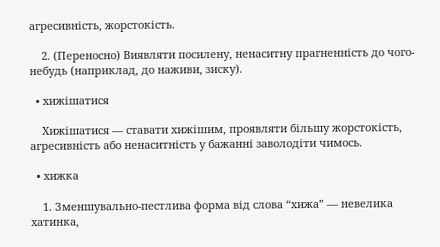агресивність, жорстокість.

    2. (Переносно) Виявляти посилену, ненаситну прагненність до чого-небудь (наприклад, до наживи, зиску).

  • хижішатися

    Хижішатися — ставати хижішим, проявляти більшу жорстокість, агресивність або ненаситність у бажанні заволодіти чимось.

  • хижка

    1. Зменшувально-пестлива форма від слова “хижа” — невелика хатинка,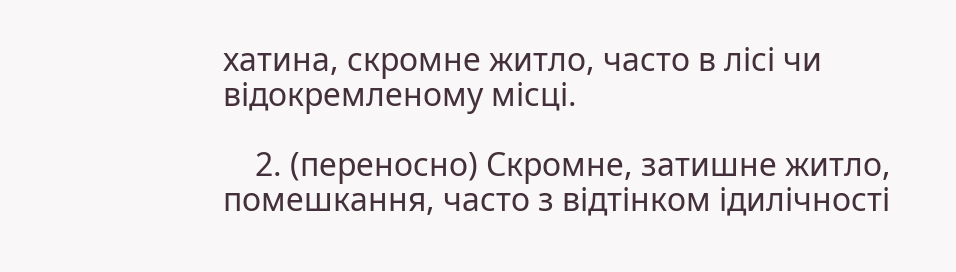хатина, скромне житло, часто в лісі чи відокремленому місці.

    2. (переносно) Скромне, затишне житло, помешкання, часто з відтінком ідилічності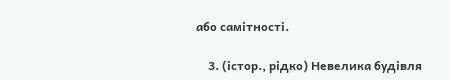або самітності.

    3. (істор., рідко) Невелика будівля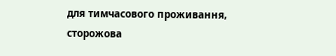для тимчасового проживання, сторожова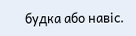будка або навіс.